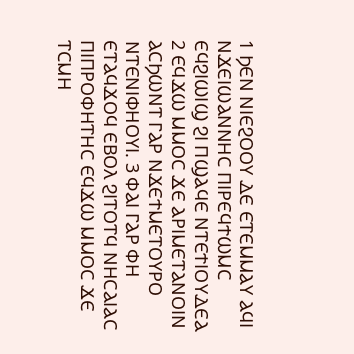1 ϦⲈⲚ ⲚⲒⲈϨⲞⲞⲨ ⲆⲈ ⲈⲦⲈⲘⲘⲀⲨ ⲀϤⲒ ⲚϪⲈⲒⲰⲀⲚⲚⲎⲤ ⲠⲒⲢⲈϤϮⲰⲘⲤ ⲈϤϨⲒⲰⲒϢ ϨⲒ ⲠϢⲀϤⲈ ⲚⲦⲈϮⲒⲞⲨⲆⲈⲀ 2 ⲈϤϪⲰ ⲘⲘⲞⲤ ϪⲈ ⲀⲢⲒⲘⲈⲦⲀⲚⲞⲒⲚ ⲀⲤϦⲰⲚⲦ ⲄⲀⲢ ⲚϪⲈϮⲘⲈⲦⲞⲨⲢⲞ ⲚⲦⲈⲚⲒⲪⲎⲞⲨⲒ. 3 ⲪⲀⲒ ⲄⲀⲢ ⲪⲎ ⲈⲦⲀϤϪⲞϤ ⲈⲂⲞⲖ ϨⲒⲦⲞⲦϤ ⲚⲎⲤⲀⲒⲀⲤ ⲠⲒⲠⲢⲞⲪⲎⲦⲎⲤ ⲈϤϪⲰ ⲘⲘⲞⲤ ϪⲈ ⲦⲤⲘⲎ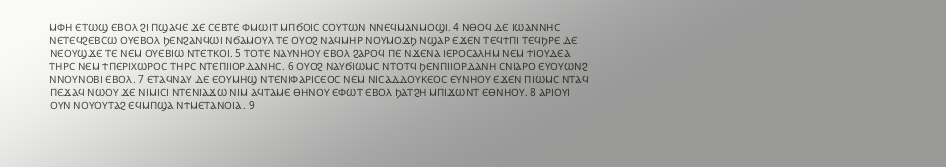ⲘⲪⲎ ⲈⲦⲰϢ ⲈⲂⲞⲖ ϨⲒ ⲠϢⲀϤⲈ ϪⲈ ⲤⲈⲂⲦⲈ ⲪⲘⲰⲒⲦ ⲘⲠϬⲞⲒⲤ ⲤⲞⲨⲦⲰⲚ ⲚⲚⲈϤⲘⲀⲚⲘⲞϢⲒ. 4 ⲚⲐⲞϤ ⲆⲈ ⲒⲰⲀⲚⲚⲎⲤ ⲚⲈⲦⲈϤϨⲈⲂⲤⲰ ⲞⲨⲈⲂⲞⲖ ϦⲈⲚϨⲀⲚϤⲰⲒ ⲚϬⲀⲘⲞⲨⲖ ⲦⲈ ⲞⲨⲞϨ ⲚⲀϤⲘⲎⲢ ⲚⲞⲨⲘⲞϪϦ ⲚϢⲀⲢ ⲈϪⲈⲚ ⲦⲈϤϮⲠⲒ ⲦⲈϤϦⲢⲈ ⲆⲈ ⲚⲈⲞⲨϢϪⲈ ⲦⲈ ⲚⲈⲘ ⲞⲨⲈⲂⲒⲰ ⲚⲦⲈⲦⲔⲞⲒ. 5 ⲦⲞⲦⲈ ⲚⲀⲨⲚⲎⲞⲨ ⲈⲂⲞⲖ ϨⲀⲢⲞϤ ⲠⲈ ⲚϪⲈⲚⲀ ⲒⲈⲢⲞⲤⲀⲖⲎⲘ ⲚⲈⲘ ϮⲒⲞⲨⲆⲈⲀ ⲦⲎⲢⲤ ⲚⲈⲘ ϮⲠⲈⲢⲒⲬⲰⲢⲞⲤ ⲦⲎⲢⲤ ⲚⲦⲈⲠⲒⲒⲞⲢⲆⲀⲚⲎⲤ. 6 ⲞⲨⲞϨ ⲚⲀⲨϬⲒⲰⲘⲤ ⲚⲦⲞⲦϤ ϦⲈⲚⲠⲒⲒⲞⲢⲆⲀⲚⲎ ⲤⲚⲒⲀⲢⲞ ⲈⲨⲞⲨⲰⲚϨ ⲚⲚⲞⲨⲚⲞⲂⲒ ⲈⲂⲞⲖ. 7 ⲈⲦⲀϤⲚⲀⲨ ⲆⲈ ⲈⲞⲨⲘⲎϢ ⲚⲦⲈⲚⲒⲪⲀⲢⲒⲤⲈⲞⲤ ⲚⲈⲘ ⲚⲒⲤⲀⲆⲆⲞⲨⲔⲈⲞⲤ ⲈⲨⲚⲎⲞⲨ ⲈϪⲈⲚ ⲠⲒⲰⲘⲤ ⲚⲦⲀϤ ⲠⲈϪⲀϤ ⲚⲰⲞⲨ ϪⲈ ⲚⲒⲘⲒⲤⲒ ⲚⲦⲈⲚⲒⲀϪⲰ ⲚⲒⲘ ⲀϤⲦⲀⲘⲈ ⲐⲎⲚⲞⲨ ⲈⲪⲰⲦ ⲈⲂⲞⲖ ϦⲀⲦϨⲎ ⲘⲠⲒϪⲰⲚⲦ ⲈⲐⲚⲎⲞⲨ. 8 ⲀⲢⲒⲞⲨⲒ ⲞⲨⲚ ⲚⲞⲨⲞⲨⲦⲀϨ ⲈϤⲘⲠϢⲀ ⲚϮⲘⲈⲦⲀⲚⲞⲒⲀ. 9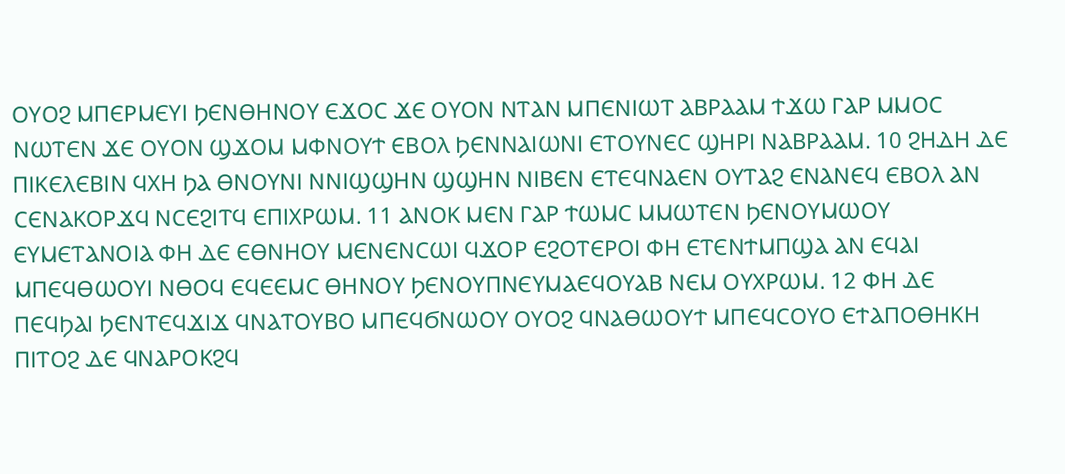ⲞⲨⲞϨ ⲘⲠⲈⲢⲘⲈⲨⲒ ϦⲈⲚⲐⲎⲚⲞⲨ ⲈϪⲞⲤ ϪⲈ ⲞⲨⲞⲚ ⲚⲦⲀⲚ ⲘⲠⲈⲚⲒⲰⲦ ⲀⲂⲢⲀⲀⲘ ϮϪⲰ ⲄⲀⲢ ⲘⲘⲞⲤ ⲚⲰⲦⲈⲚ ϪⲈ ⲞⲨⲞⲚ ϢϪⲞⲘ ⲘⲪⲚⲞⲨϮ ⲈⲂⲞⲖ ϦⲈⲚⲚⲀⲒⲰⲚⲒ ⲈⲦⲞⲨⲚⲈⲤ ϢⲎⲢⲒ ⲚⲀⲂⲢⲀⲀⲘ. 10 ϨⲎⲆⲎ ⲆⲈ ⲠⲒⲔⲈⲖⲈⲂⲒⲚ ϤⲬⲎ ϦⲀ ⲐⲚⲞⲨⲚⲒ ⲚⲚⲒϢϢⲎⲚ ϢϢⲎⲚ ⲚⲒⲂⲈⲚ ⲈⲦⲈϤⲚⲀⲈⲚ ⲞⲨⲦⲀϨ ⲈⲚⲀⲚⲈϤ ⲈⲂⲞⲖ ⲀⲚ ⲤⲈⲚⲀⲔⲞⲢϪϤ ⲚⲤⲈϨⲒⲦϤ ⲈⲠⲒⲬⲢⲰⲘ. 11 ⲀⲚⲞⲔ ⲘⲈⲚ ⲄⲀⲢ ϮⲰⲘⲤ ⲘⲘⲰⲦⲈⲚ ϦⲈⲚⲞⲨⲘⲰⲞⲨ ⲈⲨⲘⲈⲦⲀⲚⲞⲒⲀ ⲪⲎ ⲆⲈ ⲈⲐⲚⲎⲞⲨ ⲘⲈⲚⲈⲚⲤⲰⲒ ϤϪⲞⲢ ⲈϨⲞⲦⲈⲢⲞⲒ ⲪⲎ ⲈⲦⲈⲚϮⲘⲠϢⲀ ⲀⲚ ⲈϤⲀⲒ ⲘⲠⲈϤⲐⲰⲞⲨⲒ ⲚⲐⲞϤ ⲈϤⲈⲈⲘⲤ ⲐⲎⲚⲞⲨ ϦⲈⲚⲞⲨⲠⲚⲈⲨⲘⲀⲈϤⲞⲨⲀⲂ ⲚⲈⲘ ⲞⲨⲬⲢⲰⲘ. 12 ⲪⲎ ⲆⲈ ⲠⲈϤϦⲀⲒ ϦⲈⲚⲦⲈϤϪⲒϪ ϤⲚⲀⲦⲞⲨⲂⲞ ⲘⲠⲈϤϬⲚⲰⲞⲨ ⲞⲨⲞϨ ϤⲚⲀⲐⲰⲞⲨϮ ⲘⲠⲈϤⲤⲞⲨⲞ ⲈϮⲀⲠⲞⲐⲎⲔⲎ ⲠⲒⲦⲞϨ ⲆⲈ ϤⲚⲀⲢⲞⲔϨϤ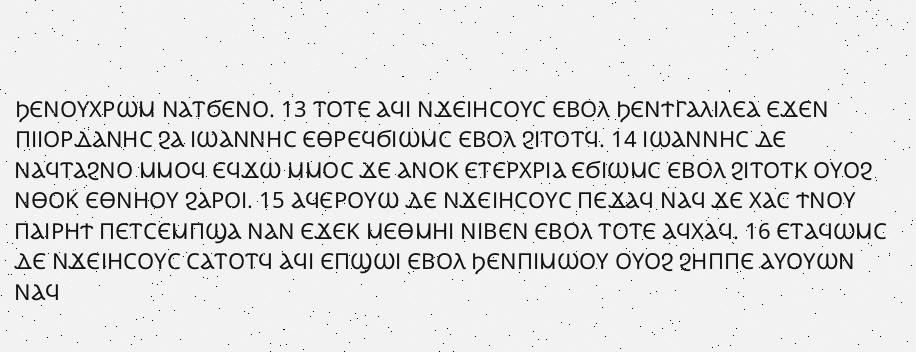ϦⲈⲚⲞⲨⲬⲢⲰⲘ ⲚⲀⲦϬⲈⲚⲞ. 13 ⲦⲞⲦⲈ ⲀϤⲒ ⲚϪⲈⲒⲎⲤⲞⲨⲤ ⲈⲂⲞⲖ ϦⲈⲚϮⲄⲀⲖⲒⲖⲈⲀ ⲈϪⲈⲚ ⲠⲒⲒⲞⲢⲆⲀⲚⲎⲤ ϨⲀ ⲒⲰⲀⲚⲚⲎⲤ ⲈⲐⲢⲈϤϬⲒⲰⲘⲤ ⲈⲂⲞⲖ ϨⲒⲦⲞⲦϤ. 14 ⲒⲰⲀⲚⲚⲎⲤ ⲆⲈ ⲚⲀϤⲦⲀϨⲚⲞ ⲘⲘⲞϤ ⲈϤϪⲰ ⲘⲘⲞⲤ ϪⲈ ⲀⲚⲞⲔ ⲈⲦⲈⲢⲬⲢⲒⲀ ⲈϬⲒⲰⲘⲤ ⲈⲂⲞⲖ ϨⲒⲦⲞⲦⲔ ⲞⲨⲞϨ ⲚⲐⲞⲔ ⲈⲐⲚⲎⲞⲨ ϨⲀⲢⲞⲒ. 15 ⲀϤⲈⲢⲞⲨⲰ ⲆⲈ ⲚϪⲈⲒⲎⲤⲞⲨⲤ ⲠⲈϪⲀϤ ⲚⲀϤ ϪⲈ ⲬⲀⲤ ϮⲚⲞⲨ ⲠⲀⲒⲢⲎϮ ⲠⲈⲦⲤⲈⲘⲠϢⲀ ⲚⲀⲚ ⲈϪⲈⲔ ⲘⲈⲐⲘⲎⲒ ⲚⲒⲂⲈⲚ ⲈⲂⲞⲖ ⲦⲞⲦⲈ ⲀϤⲬⲀϤ. 16 ⲈⲦⲀϤⲰⲘⲤ ⲆⲈ ⲚϪⲈⲒⲎⲤⲞⲨⲤ ⲤⲀⲦⲞⲦϤ ⲀϤⲒ ⲈⲠϢⲰⲒ ⲈⲂⲞⲖ ϦⲈⲚⲠⲒⲘⲰⲞⲨ ⲞⲨⲞϨ ϨⲎⲠⲠⲈ ⲀⲨⲞⲨⲰⲚ ⲚⲀϤ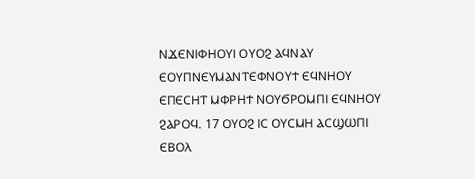ⲚϪⲈⲚⲒⲪⲎⲞⲨⲒ ⲞⲨⲞϨ ⲀϤⲚⲀⲨ ⲈⲞⲨⲠⲚⲈⲨⲘⲀⲚⲦⲈⲪⲚⲞⲨϮ ⲈϤⲚⲎⲞⲨ ⲈⲠⲈⲤⲎⲦ ⲘⲪⲢⲎϮ ⲚⲞⲨϬⲢⲞⲘⲠⲒ ⲈϤⲚⲎⲞⲨ ϨⲀⲢⲞϤ. 17 ⲞⲨⲞϨ ⲒⲤ ⲞⲨⲤⲘⲎ ⲀⲤϢⲰⲠⲒ ⲈⲂⲞⲖ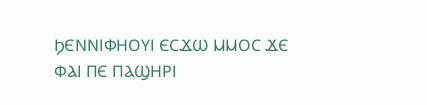ϦⲈⲚⲚⲒⲪⲎⲞⲨⲒ ⲈⲤϪⲰ ⲘⲘⲞⲤ ϪⲈ ⲪⲀⲒ ⲠⲈ ⲠⲀϢⲎⲢⲒ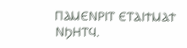ⲠⲀⲘⲈⲚⲢⲒⲦ ⲈⲦⲀⲒϮⲘⲀϮ ⲚϦⲎⲦϤ.